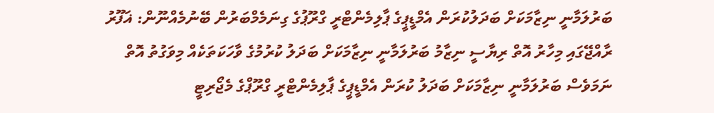ބަރުލަމާނީ ނިޒާމަކަށް ބަދަލުކުރަން އެމްޑީޕީގެ ޕާލިމެންޓްރީ ގްރޫޕުގެ ގިނަމެމްބަރުން ބޭނުމެއްނޫން: ޣަފޫރު
ރާއްޖޭގައި މިހާރު އޮތް ރިޔާސީ ނިޒާމު ބަރުލަމާނީ ނިޒާމަކަށް ބަދަލު ކުރުމުގެ ވާހަކަތަކެއް މިވަގުތު އޮތް ނަމަވެސް ބަރުލަމާނީ ނިޒާމަކަށް ބަދަލު ކުރަން އެމްޑީޕީގެ ޕާލިމެންޓްރީ ގްރޫޕްގެ މެޖޯރިޓީ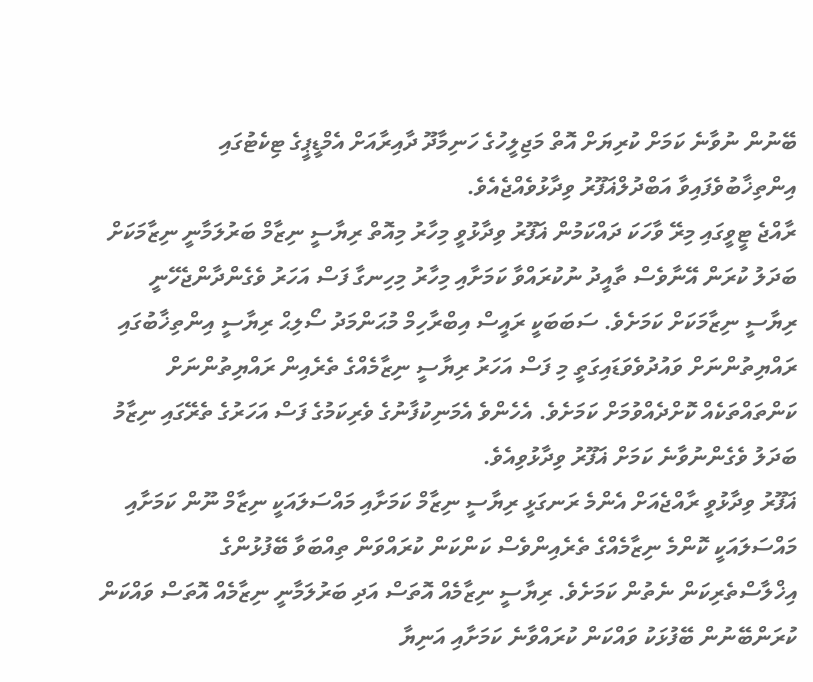ބޭނުން ނުވާނެ ކަމަށް ކުރިޔަށް އޮތް މަޖިލީހުގެ ހަނިމާދޫ ދާއިރާއަށް އެމްޑީޕީގެ ޓިކެޓުގައި އިންތިޚާބުވެފައިވާ އަބްދުލްޣަފޫރު ވިދާޅުވެއްޖެއެވެ.
ރާއްޖެ ޓީވީގައި މިރޭ ވާހަކަ ދައްކަމުން ޣަފޫރު ވިދާޅުވީ މިހާރު މިއޮތް ރިޔާސީ ނިޒާމް ބަރުލަމާނީ ނިޒާމަކަށް ބަދަލު ކުރަން އޭނާވެސް ތާއީދު ނުކުރައްވާ ކަމަށާއި މިހާރު މިހިނގާ ފަސް އަހަރު ވެގެންދާންޖެހޭނީ ރިޔާސީ ނިޒާމަކަށް ކަމަށެވެ. ސަބަބަކީ ރައީސް އިބްރާހިމް މުޙަންމަދު ސޯލިޙް ރިޔާސީ އިންތިޚާބުގައި ރައްޔިތުންނަށް ވައުދުވެވަޑައިގަތީ މި ފަސް އަހަރު ރިޔާސީ ނިޒާމެއްގެ ތެރެއިން ރައްޔިތުންނަށް ކަންތައްތަކެއް ކޮށްދެއްވުމަށް ކަމަށެވެ. އެހެންވެ އެމަނިކުފާނުގެ ވެރިކަމުގެ ފަސް އަހަރުގެ ތެރޭގައި ނިޒާމު ބަދަލު ވެގެންނުވާނެ ކަމަށް ޣަފޫރު ވިދާޅުވިއެވެ.
ޣަފޫރު ވިދާޅުވީ ރާއްޖެއަށް އެންމެ ރަނގަޅީ ރިޔާސީ ނިޒާމް ކަމަށާއި މައްސަލައަކީ ނިޒާމް ނޫން ކަމަށާއި މައްސަލައަކީ ކޮންމެ ނިޒާމެއްގެ ތެރެއިންވެސް ކަންކަން ކުރައްވަން ތިއްބަވާ ބޭފުޅުންގެ އިޚްލާސްތެރިކަން ނެތުން ކަމަށެވެ. ރިޔާސީ ނިޒާމެއް އޮތަސް އަދި ބަރުލަމާނީ ނިޒާމެއް އޮތަސް ވައްކަން ކުރަންބޭނުން ބޭފުޅަކު ވައްކަން ކުރައްވާނެ ކަމަށާއި އަނިޔާ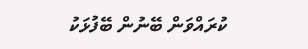ކުރައްވަން ބޭނުން ބޭފުޅަކު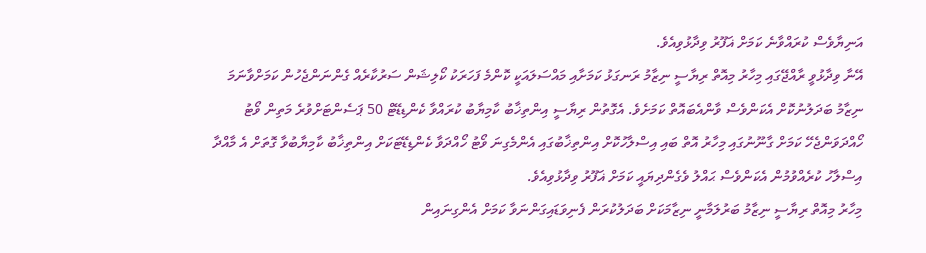އަނިޔާވެސް ކުރައްވާނެ ކަމަށް ޣަފޫރު ވިދާޅުވިއެވެ.
އޭނާ ވިދާޅުވީ ރާއްޖޭގައި މިހާރު މިއޮތް ރިޔާސީ ނިޒާމު ރަނގަޅު ކަމަށާއި މައްސަލައަކީ ކޮންމެ ފަހަރަކު ކޯލިޝަން ސަރުކާރެއް ގެންނަންޖެހުން ކަމަށްވާނަމަ ނިޒާމު ބަދަލުނުކޮށް އެކަންވެސް ވާންއެބައޮތް ކަމަށެވެ. އެގޮތުން ރިޔާސީ އިންތިޚާބު ކާމިޔާބު ކުރައްވާ ކެންޑިޑޭޓް 50 ޕަސެންޓަށްވުރެ މަތިން ވޯޓު ހޯއްދަވަންޖެހޭ ކަމަށް ގާނޫނުގައި މިހާރު އޮތް ބައި އިސްލާހުކޮށް އިންތިޚާބުގައި އެންމެގިނަ ވޯޓު ހޯއްދަވާ ކެންޑިޑޭޓަކަށް އިންތިޚާބު ކާމިޔާބުވާ ގޮތަށް އެ މާއްދާ އިސްލާހު ކުރެއްވުމުން އެކަންވެސް ޙައްލު ވެގެންދިޔައީ ކަމަށް ޣަފޫރު ވިދާޅުވިއެވެ.
މިހާރު މިއޮތް ރިޔާސީ ނިޒާމު ބަރުލަމާނީ ނިޒާމަކަށް ބަދަލުކުރަން ފެނިވަޑައިގަންނަވާ ކަމަށް އެންގިނައިން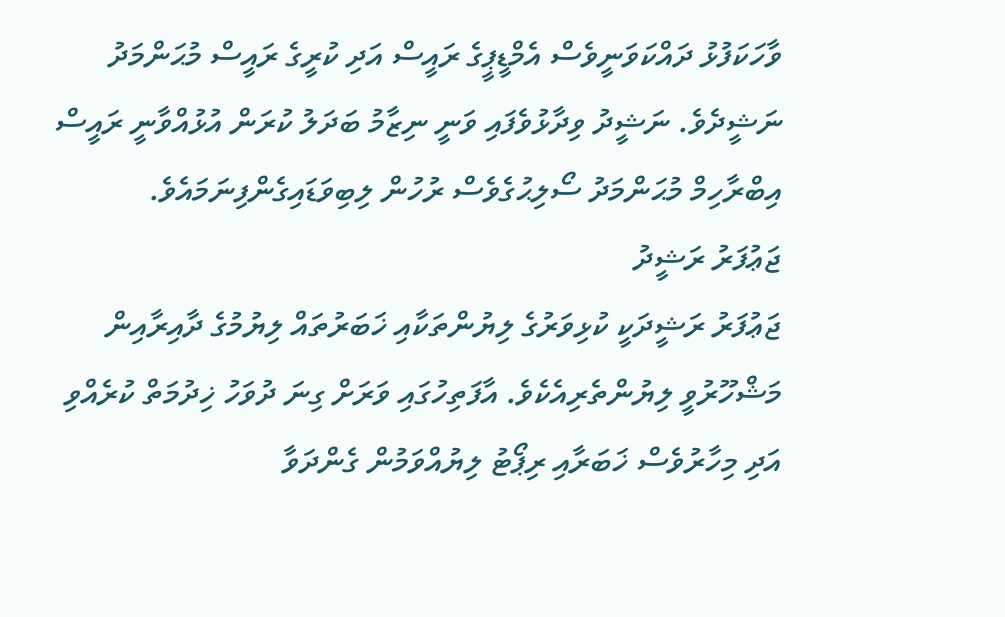ވާހަކަފުޅު ދައްކަވަނީވެސް އެމްޑީޕީގެ ރައީސް އަދި ކުރީގެ ރައީސް މުޙަންމަދު ނަޝީދެވެ. ނަޝީދު ވިދާޅުވެފައި ވަނީ ނިޒާމު ބަދަލު ކުރަން އުޅުއްވާނީ ރައީސް އިބްރާހިމް މުޙަންމަދު ސޯލިޙުގެވެސް ރުހުން ލިބިވަޑައިގެންފިނަމައެވެ.
ޖަޢުފަރު ރަޝީދު
ޖަޢުފަރު ރަޝީދަކީ ކުޅިވަރުގެ ލިޔުންތަކާއި ޚަބަރުތައް ލިޔުމުގެ ދާއިރާއިން މަޝްހޫރުވީ ލިޔުންތެރިއެކެވެ. އާފަތިހުގައި ވަރަށް ގިނަ ދުވަހު ޚިދުމަތް ކުރެއްވި އަދި މިހާރުވެސް ޚަބަރާއި ރިޕޯޓު ލިޔުއްވަމުން ގެންދަވާ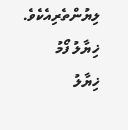ލިޔުންތެރިއެކެވެ.
ޚިޔާލު ފޯމު
ޚިޔާލު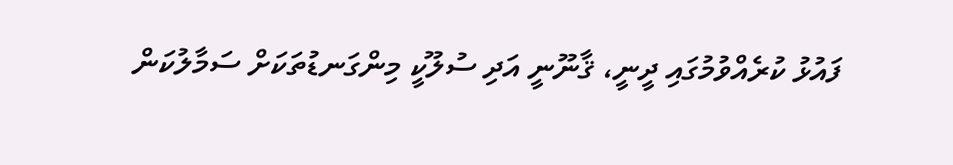ފައުޅު ކުރެއްވުމުގައި ދީނީ، ޤާނޫނީ އަދި ސުލޫކީ މިންގަނޑުތަކަށް ސަމާލުކަން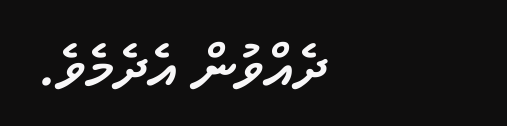ދެއްވުން އެދެމެވެ.